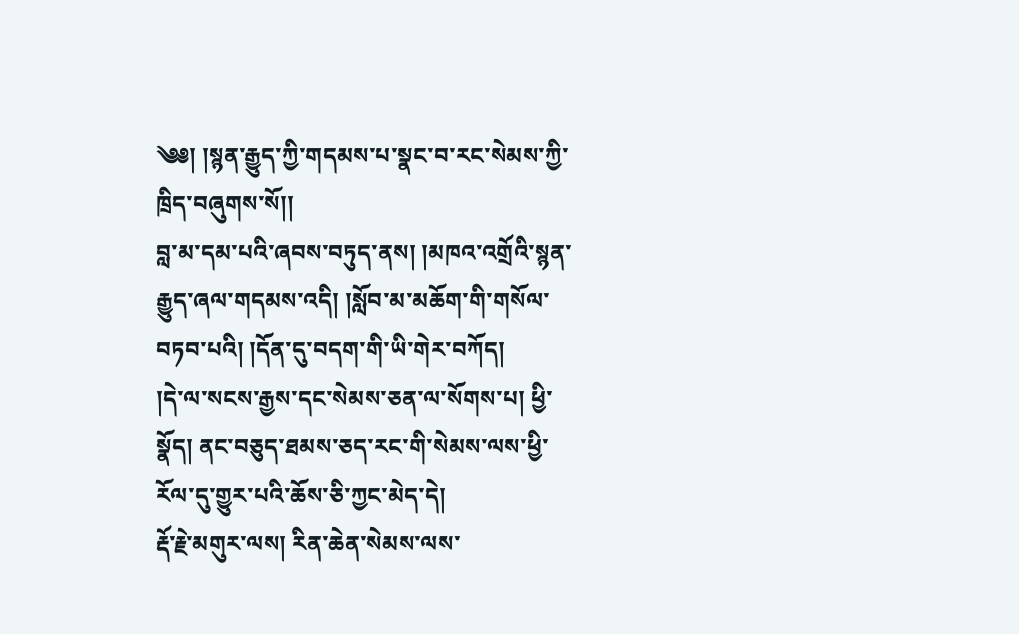༄༅། །སྙན་རྒྱུད་ཀྱི་གདམས་པ་སྣང་བ་རང་སེམས་ཀྱི་ཁྲིད་བཞུགས་སོ།།
བླ་མ་དམ་པའི་ཞབས་བཏུད་ནས། །མཁའ་འགྲོའི་སྙན་རྒྱུད་ཞལ་གདམས་འདི། །སློབ་མ་མཆོག་གི་གསོལ་བཏབ་པའི། །དོན་དུ་བདག་གི་ཡི་གེར་བཀོད།
།དེ་ལ་སངས་རྒྱས་དང་སེམས་ཅན་ལ་སོགས་པ། ཕྱི་སྣོད། ནང་བཅུད་ཐམས་ཅད་རང་གི་སེམས་ལས་ཕྱི་རོལ་དུ་གྱུར་པའི་ཆོས་ཅི་ཀྱང་མེད་དེ།
རྡོ་རྗེ་མགུར་ལས། རིན་ཆེན་སེམས་ལས་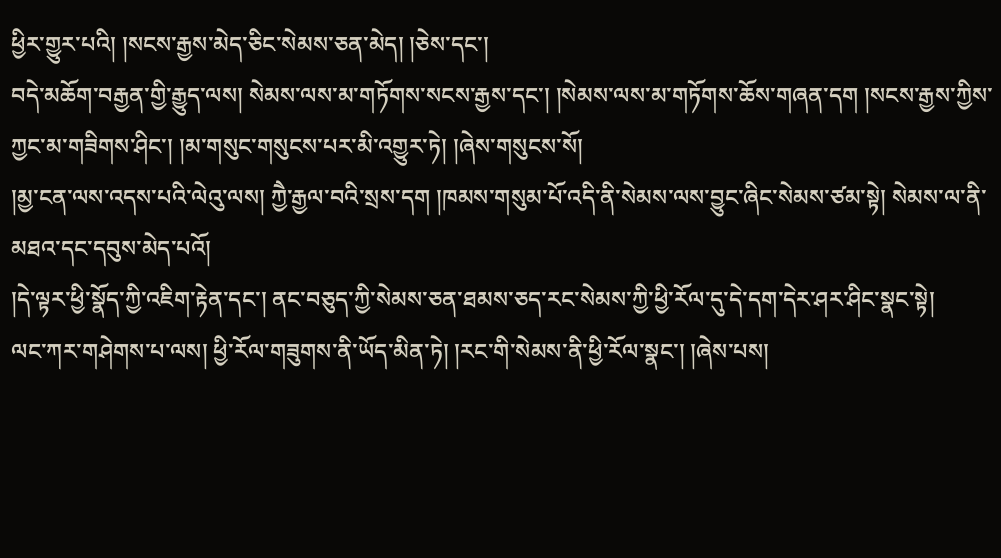ཕྱིར་གྱུར་པའི། །སངས་རྒྱས་མེད་ཅིང་སེམས་ཅན་མེད། །ཅེས་དང་།
བདེ་མཆོག་བརྒྱན་གྱི་རྒྱུད་ལས། སེམས་ལས་མ་གཏོགས་སངས་རྒྱས་དང་། །སེམས་ལས་མ་གཏོགས་ཆོས་གཞན་དག །སངས་རྒྱས་ཀྱིས་ཀྱང་མ་གཟིགས་ཤིང་། །མ་གསུང་གསུངས་པར་མི་འགྱུར་ཏེ། །ཞེས་གསུངས་སོ།
།མྱ་ངན་ལས་འདས་པའི་ལེའུ་ལས། ཀྱཻ་རྒྱལ་བའི་སྲས་དག །ཁམས་གསུམ་པོ་འདི་ནི་སེམས་ལས་བྱུང་ཞིང་སེམས་ཙམ་སྟེ། སེམས་ལ་ནི་མཐའ་དང་དབུས་མེད་པའོ།
།དེ་ལྟར་ཕྱི་སྣོད་ཀྱི་འཇིག་རྟེན་དང་། ནང་བཅུད་ཀྱི་སེམས་ཅན་ཐམས་ཅད་རང་སེམས་ཀྱི་ཕྱི་རོལ་དུ་དེ་དག་དེར་ཤར་ཤིང་སྣང་སྟེ།
ལང་ཀར་གཤེགས་པ་ལས། ཕྱི་རོལ་གཟུགས་ནི་ཡོད་མིན་ཏེ། །རང་གི་སེམས་ནི་ཕྱི་རོལ་སྣང་། །ཞེས་པས།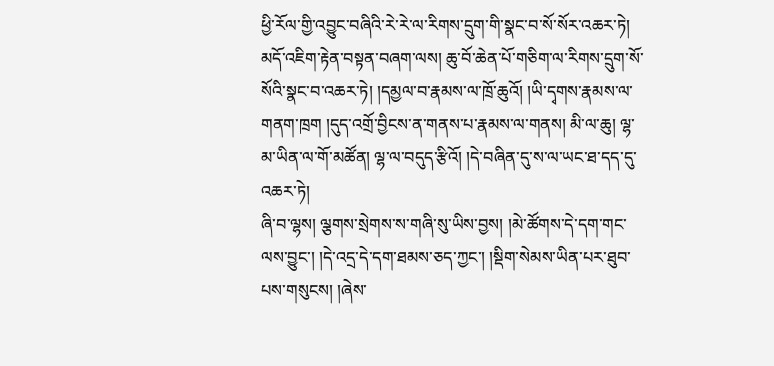ཕྱི་རོལ་གྱི་འབྱུང་བཞིའི་རེ་རེ་ལ་རིགས་དྲུག་གི་སྣང་བ་སོ་སོར་འཆར་ཏེ།
མདོ་འཇིག་རྟེན་བསྟན་བཞག་ལས། ཆུ་བོ་ཆེན་པོ་གཅིག་ལ་རིགས་དྲུག་སོ་སོའི་སྣང་བ་འཆར་ཏེ། །དམྱལ་བ་རྣམས་ལ་ཁྲོ་ཆུའོ། །ཡི་དྭགས་རྣམས་ལ་གནག་ཁྲག །དུད་འགྲོ་བྱིངས་ན་གནས་པ་རྣམས་ལ་གནས། མི་ལ་ཆུ། ལྷ་མ་ཡིན་ལ་གོ་མཚོན། ལྷ་ལ་བདུད་རྩིའོ། །དེ་བཞིན་དུ་ས་ལ་ཡང་ཐ་དད་དུ་འཆར་ཏེ།
ཞི་བ་ལྷས། ལྕགས་སྲེགས་ས་གཞི་སུ་ཡིས་བྱས། །མེ་ཚོགས་དེ་དག་གང་ལས་བྱུང་། །དེ་འདྲ་དེ་དག་ཐམས་ཅད་ཀྱང་། །སྡིག་སེམས་ཡིན་པར་ཐུབ་པས་གསུངས། །ཞེས་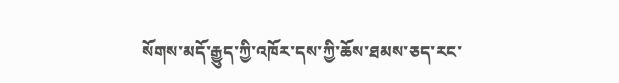སོགས་མདོ་རྒྱུད་ཀྱི་འཁོར་དས་ཀྱི་ཆོས་ཐམས་ཅད་རང་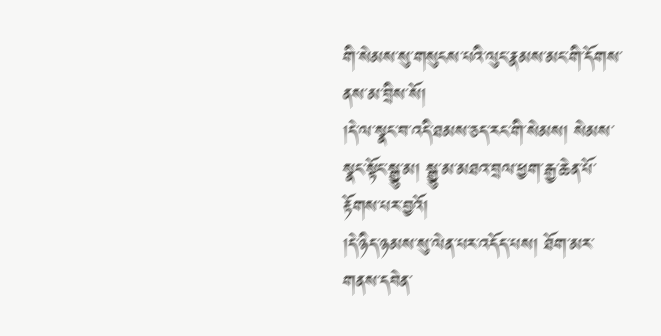གི་སེམས་སུ་གསུངས་པའི་ལུང་རྣམས་མང་གི་དོགས་ནས་མ་བྲིས་སོ།
།དེ་ལ་སྣང་བ་འདི་ཐམས་ཅད་རང་གི་སེམས། སེམས་སྣང་སྟོང་སྒྱུ་མ། སྒྱུ་མ་མཐའ་བྲལ་ཕྱག་རྒྱ་ཆེན་པོ་རྟོགས་པར་བྱའོ།
།དེ་ཉིད་ཉམས་སུ་ལེན་པར་འདོད་པས། ཐོག་མར་གནས་དབེན་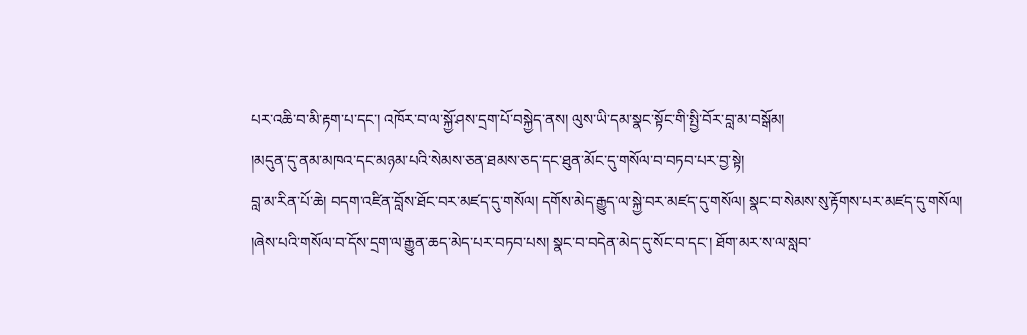པར་འཆི་བ་མི་རྟག་པ་དང་། འཁོར་བ་ལ་སྐྱོ་ཤས་དྲག་པོ་བསྐྱེད་ནས། ལུས་ཡི་དམ་སྣང་སྟོང་གི་སྤྱི་བོར་བླ་མ་བསྒོམ།
།མདུན་དུ་ནམ་མཁའ་དང་མཉམ་པའི་སེམས་ཅན་ཐམས་ཅད་དང་ཐུན་མོང་དུ་གསོལ་བ་བཏབ་པར་བྱ་སྟེ།
བླ་མ་རིན་པོ་ཆེ། བདག་འཛིན་བློས་ཐོང་བར་མཛད་དུ་གསོལ། དགོས་མེད་རྒྱུད་ལ་སྐྱེ་བར་མཛད་དུ་གསོལ། སྣང་བ་སེམས་སུ་རྟོགས་པར་མཛད་དུ་གསོལ།
།ཞེས་པའི་གསོལ་བ་དོས་དྲག་ལ་རྒྱུན་ཆད་མེད་པར་བཏབ་པས། སྣང་བ་བདེན་མེད་དུ་སོང་བ་དང་། ཐོག་མར་ས་ལ་སླབ་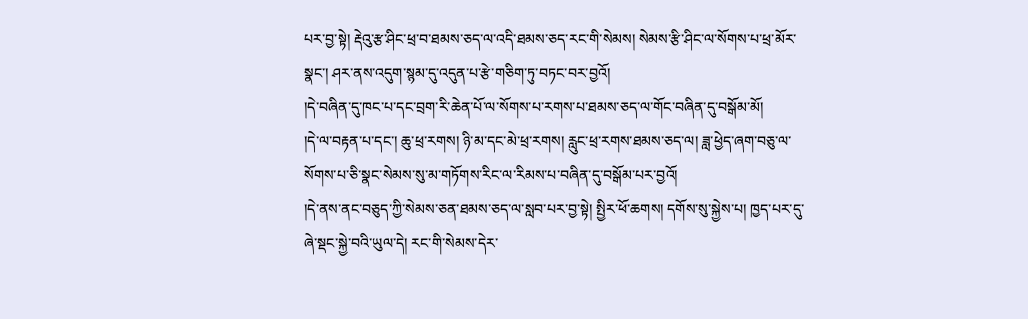པར་བྱ་སྟེ། རྡེའུ་རྩ་ཤིང་ཕྲ་བ་ཐམས་ཅད་ལ་འདི་ཐམས་ཅད་རང་གི་སེམས། སེམས་རྩི་ཤིང་ལ་སོགས་པ་ཕྲ་མོར་སྣང་། ཤར་ནས་འདུག་སྙམ་དུ་འདུན་པ་རྩེ་གཅིག་ཏུ་བཏང་བར་བྱའོ།
།དེ་བཞིན་དུ་ཁང་པ་དང་བྲག་རི་ཆེན་པོ་ལ་སོགས་པ་རགས་པ་ཐམས་ཅད་ལ་གོང་བཞིན་དུ་བསྒོམ་མོ།
།དེ་ལ་བརྟན་པ་དང་། ཆུ་ཕྲ་རགས། ཉི་མ་དང་མེ་ཕྲ་རགས། རླུང་ཕྲ་རགས་ཐམས་ཅད་ལ། ཟླ་ཕྱེད་ཞག་བཅུ་ལ་སོགས་པ་ཅི་སྣང་སེམས་སུ་མ་གཏོགས་རིང་ལ་རིམས་པ་བཞིན་དུ་བསྒོམ་པར་བྱའོ།
།དེ་ནས་ནང་བཅུད་ཀྱི་སེམས་ཅན་ཐམས་ཅད་ལ་སླབ་པར་བྱ་སྟེ། སྤྱིར་ཕོ་ཆགས། དགོས་སུ་སྐྱེས་པ། ཁྱད་པར་དུ་ཞེ་སྡང་སྐྱེ་བའི་ཡུལ་དེ། རང་གི་སེམས་དེར་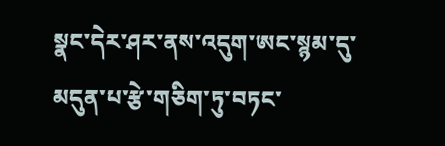སྣང་དེར་ཤར་ནས་འདུག་ཨང་སྙམ་དུ་མདུན་པ་རྩེ་གཅིག་ཏུ་བཏང་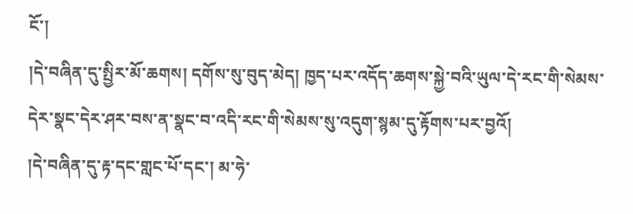ངོ་།
།དེ་བཞིན་དུ་སྤྱིར་མོ་ཆགས། དགོས་སུ་བུད་མེད། ཁྱད་པར་འདོད་ཆགས་སྐྱེ་བའི་ཡུལ་དེ་རང་གི་སེམས་དེར་སྣང་དེར་ཤར་བས་ན་སྣང་བ་འདི་རང་གི་སེམས་སུ་འདུག་སྙམ་དུ་རྟོགས་པར་བྱའོ།
།དེ་བཞིན་དུ་རྟ་དང་གླང་པོ་དང་། མ་ཧེ་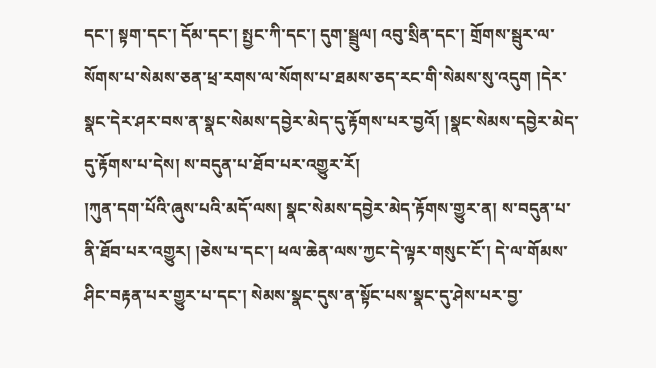དང་། སྟག་དང་། དོམ་དང་། སྤྱང་ཀི་དང་། དུག་སྦྲུལ། འབུ་སྲིན་དང་། གྲོགས་སྦུར་ལ་སོགས་པ་སེམས་ཅན་ཕྲ་རགས་ལ་སོགས་པ་ཐམས་ཅད་རང་གི་སེམས་སུ་འདུག །དེར་སྣང་དེར་ཤར་བས་ན་སྣང་སེམས་དབྱེར་མེད་དུ་རྟོགས་པར་བྱའོ། །སྣང་སེམས་དབྱེར་མེད་དུ་རྟོགས་པ་དེས། ས་བདུན་པ་ཐོབ་པར་འགྱུར་རོ།
།ཀུན་དག་པོའི་ཞུས་པའི་མདོ་ལས། སྣང་སེམས་དབྱེར་མེད་རྟོགས་གྱུར་ན། ས་བདུན་པ་ནི་ཐོབ་པར་འགྱུར། །ཅེས་པ་དང་། ཕལ་ཆེན་ལས་ཀྱང་དེ་ལྟར་གསུང་ངོ་། དེ་ལ་གོམས་ཤིང་བརྟན་པར་གྱུར་པ་དང་། སེམས་སྣང་དུས་ན་སྟོང་པས་སྣང་དུ་ཤེས་པར་བྱ་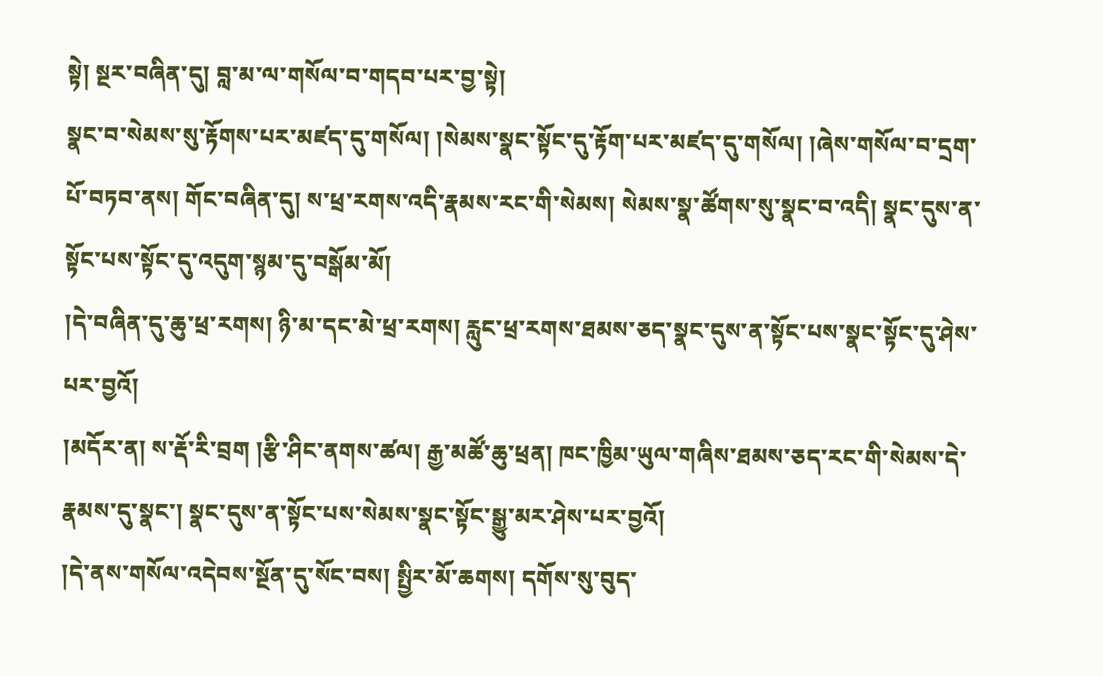སྟེ། སྔར་བཞིན་དུ། བླ་མ་ལ་གསོལ་བ་གདབ་པར་བྱ་སྟེ།
སྣང་བ་སེམས་སུ་རྟོགས་པར་མཛད་དུ་གསོལ། །སེམས་སྣང་སྟོང་དུ་རྟོག་པར་མཛད་དུ་གསོལ། །ཞེས་གསོལ་བ་དྲག་པོ་བཏབ་ནས། གོང་བཞིན་དུ། ས་ཕྲ་རགས་འདི་རྣམས་རང་གི་སེམས། སེམས་སྣ་ཚོགས་སུ་སྣང་བ་འདི། སྣང་དུས་ན་སྟོང་པས་སྟོང་དུ་འདུག་སྙམ་དུ་བསྒོམ་མོ།
།དེ་བཞིན་དུ་ཆུ་ཕྲ་རགས། ཉི་མ་དང་མེ་ཕྲ་རགས། རླུང་ཕྲ་རགས་ཐམས་ཅད་སྣང་དུས་ན་སྟོང་པས་སྣང་སྟོང་དུ་ཤེས་པར་བྱའོ།
།མདོར་ན། ས་རྡོ་རི་བྲག །རྩི་ཤིང་ནགས་ཚལ། རྒྱ་མཚོ་ཆུ་ཕྲན། ཁང་ཁྱིམ་ཡུལ་གཞིས་ཐམས་ཅད་རང་གི་སེམས་དེ་རྣམས་དུ་སྣང་། སྣང་དུས་ན་སྟོང་པས་སེམས་སྣང་སྟོང་སྒྱུ་མར་ཤེས་པར་བྱའོ།
།དེ་ནས་གསོལ་འདེབས་སྔོན་དུ་སོང་བས། སྤྱིར་མོ་ཆགས། དགོས་སུ་བུད་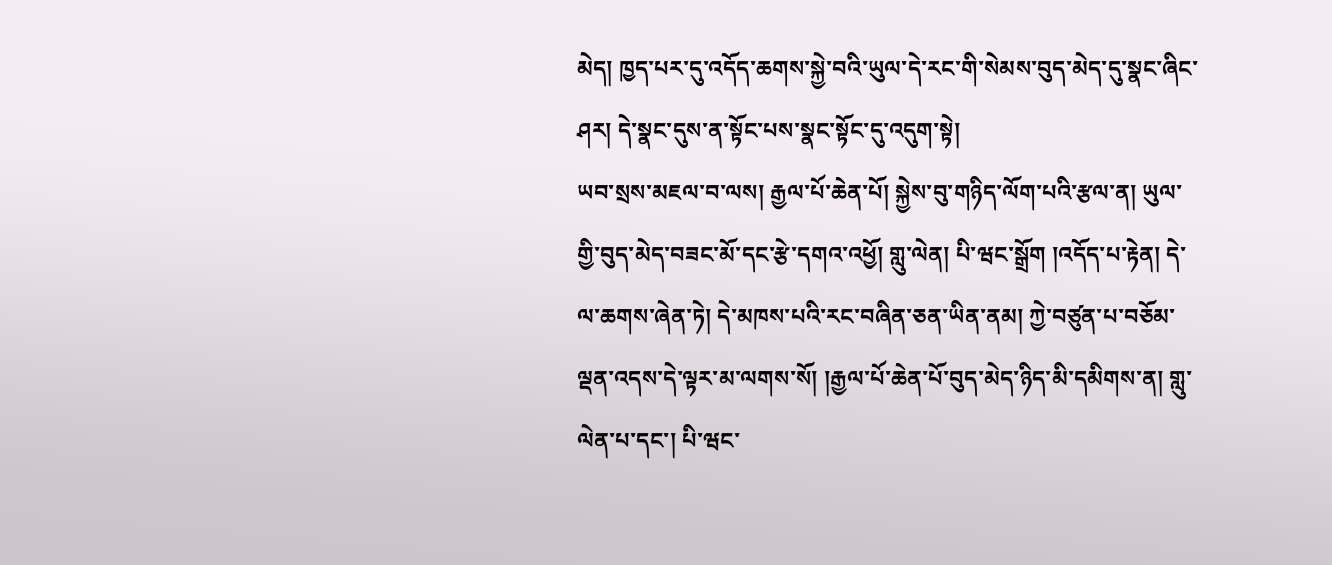མེད། ཁྱད་པར་དུ་འདོད་ཆགས་སྐྱེ་བའི་ཡུལ་དེ་རང་གི་སེམས་བུད་མེད་དུ་སྣང་ཞིང་ཤར། དེ་སྣང་དུས་ན་སྟོང་པས་སྣང་སྟོང་དུ་འདུག་སྟེ།
ཡབ་སྲས་མཇལ་བ་ལས། རྒྱལ་པོ་ཆེན་པོ། སྐྱེས་བུ་གཉིད་ལོག་པའི་རྩལ་ན། ཡུལ་གྱི་བུད་མེད་བཟང་མོ་དང་རྩེ་དགའ་འཕྱོ། གླུ་ལེན། པི་ཝང་སྒྲོག །འདོད་པ་རྟེན། དེ་ལ་ཆགས་ཞེན་ཏེ། དེ་མཁས་པའི་རང་བཞིན་ཅན་ཡིན་ནམ། ཀྱེ་བཙུན་པ་བཅོམ་ལྡན་འདས་དེ་ལྟར་མ་ལགས་སོ། །རྒྱལ་པོ་ཆེན་པོ་བུད་མེད་ཉིད་མི་དམིགས་ན། གླུ་ལེན་པ་དང་། པི་ཝང་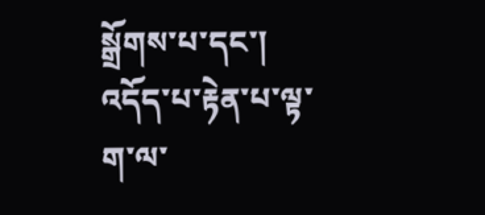སྒྲོགས་པ་དང་། འདོད་པ་རྟེན་པ་ལྟ་ག་ལ་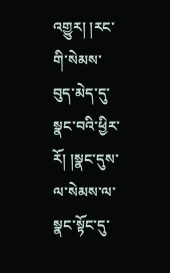འགྱུར། །རང་གི་སེམས་བུད་མེད་དུ་སྣང་བའི་ཕྱིར་རོ། །སྣང་དུས་ལ་སེམས་ལ་སྣང་སྟོང་དུ་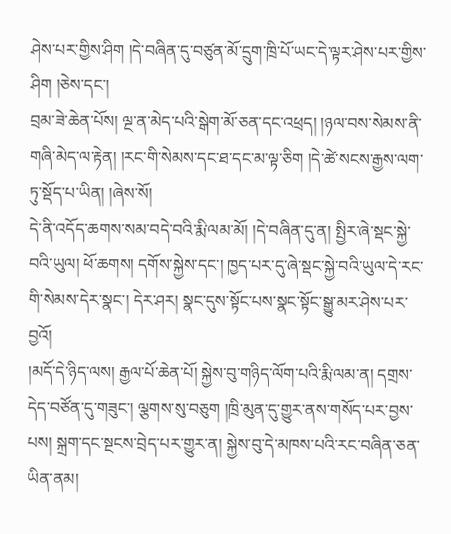ཤེས་པར་གྱིས་ཤིག །དེ་བཞིན་དུ་བཙུན་མོ་དྲུག་ཁྲི་པོ་ཡང་དེ་ལྟར་ཤེས་པར་གྱིས་ཤིག །ཅེས་དང་།
བྲམ་ཟེ་ཆེན་པོས། ལྔ་ན་མེད་པའི་སྒེག་མོ་ཅན་དང་འཕྲད། །ཉལ་བས་སེམས་ནི་གཞི་མེད་ལ་རྟེན། །རང་གི་སེམས་དང་ཐ་དང་མ་ལྟ་ཅིག །དེ་ཚེ་སངས་རྒྱས་ལག་ཏུ་སྡོད་པ་ཡིན། །ཞེས་སོ།
དེ་ནི་འདོད་ཆགས་སམ་བདེ་བའི་རྨི་ལམ་མོ། །དེ་བཞིན་དུ་ན། སྤྱིར་ཞེ་སྡང་སྐྱེ་བའི་ཡུལ། ཕོ་ཆགས། དགོས་སྐྱེས་དང་། ཁྱད་པར་དུ་ཞེ་སྡང་སྐྱེ་བའི་ཡུལ་དེ་རང་གི་སེམས་དེར་སྣང་། དེར་ཤར། སྣང་དུས་སྟོང་པས་སྣང་སྟོང་སྒྱུ་མར་ཤེས་པར་བྱའོ།
།མདོ་དེ་ཉིད་ལས། རྒྱལ་པོ་ཆེན་པོ། སྐྱེས་བུ་གཉིད་ལོག་པའི་རྨི་ལམ་ན། དགྲས་དེད་བཙོན་དུ་གཟུང་། ལྕགས་སུ་བཅུག །ཁྲི་མུན་དུ་གྱུར་ནས་གསོད་པར་བྱས་པས། སྐྲག་དང་སྔངས་བྲེད་པར་གྱུར་ན། སྐྱེས་བུ་དེ་མཁས་པའི་རང་བཞིན་ཅན་ཡིན་ནམ།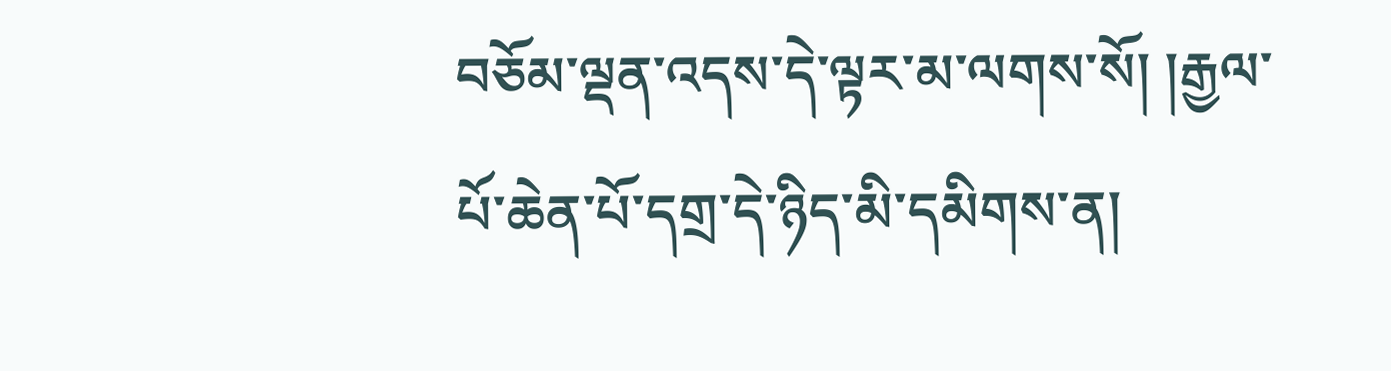བཅོམ་ལྡན་འདས་དེ་ལྟར་མ་ལགས་སོ། །རྒྱལ་པོ་ཆེན་པོ་དགྲ་དེ་ཉིད་མི་དམིགས་ན།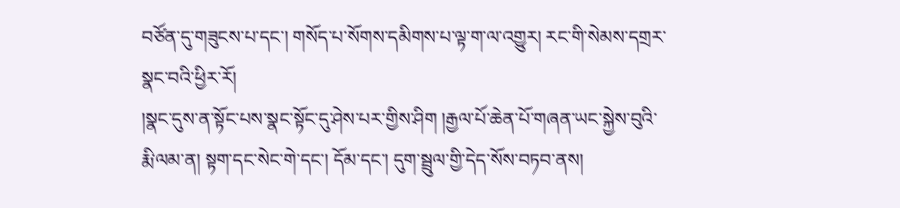བཙོན་དུ་གཟུངས་པ་དང་། གསོད་པ་སོགས་དམིགས་པ་ལྟ་ག་ལ་འགྱུར། རང་གི་སེམས་དགྲར་སྣང་བའི་ཕྱིར་རོ།
།སྣང་དུས་ན་སྟོང་པས་སྣང་སྟོང་དུ་ཤེས་པར་གྱིས་ཤིག །རྒྱལ་པོ་ཆེན་པོ་གཞན་ཡང་སྐྱེས་བུའི་རྨི་ལམ་ན། སྟག་དང་སེང་གེ་དང་། དོམ་དང་། དུག་སྦྲུལ་གྱི་དེད་སོས་བཏབ་ནས།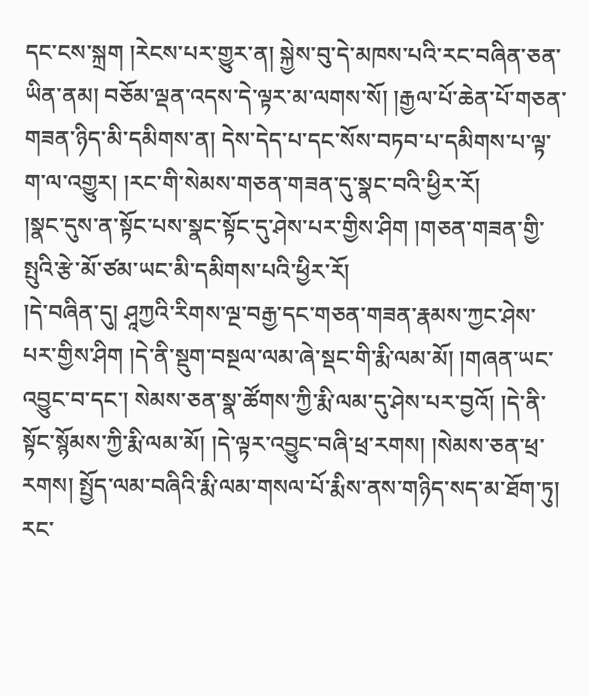དང་ངས་སྐྲག །རེངས་པར་གྱུར་ན། སྐྱེས་བུ་དེ་མཁས་པའི་རང་བཞིན་ཅན་ཡིན་ནམ། བཅོམ་ལྡན་འདས་དེ་ལྟར་མ་ལགས་སོ། །རྒྱལ་པོ་ཆེན་པོ་གཅན་གཟན་ཉིད་མི་དམིགས་ན། དེས་དེད་པ་དང་སོས་བཏབ་པ་དམིགས་པ་ལྟ་ག་ལ་འགྱུར། །རང་གི་སེམས་གཅན་གཟན་དུ་སྣང་བའི་ཕྱིར་རོ།
།སྣང་དུས་ན་སྟོང་པས་སྣང་སྟོང་དུ་ཤེས་པར་གྱིས་ཤིག །གཅན་གཟན་གྱི་སྤུའི་རྩེ་མོ་ཙམ་ཡང་མི་དམིགས་པའི་ཕྱིར་རོ།
།དེ་བཞིན་དུ། ཤཱཀྱའི་རིགས་ལྔ་བརྒྱ་དང་གཅན་གཟན་རྣམས་ཀྱང་ཤེས་པར་གྱིས་ཤིག །དེ་ནི་སྡུག་བསྔལ་ལམ་ཞེ་སྡང་གི་རྨི་ལམ་མོ། །གཞན་ཡང་འབྱུང་བ་དང་། སེམས་ཅན་སྣ་ཚོགས་ཀྱི་རྨི་ལམ་དུ་ཤེས་པར་བྱའོ། །དེ་ནི་སྟོང་སྙོམས་ཀྱི་རྨི་ལམ་མོ། །དེ་ལྟར་འབྱུང་བཞི་ཕྲ་རགས། །སེམས་ཅན་ཕྲ་རགས། སྤྱོད་ལམ་བཞིའི་རྨི་ལམ་གསལ་པོ་རྨིས་ནས་གཉིད་སད་མ་ཐོག་ཏུ། རང་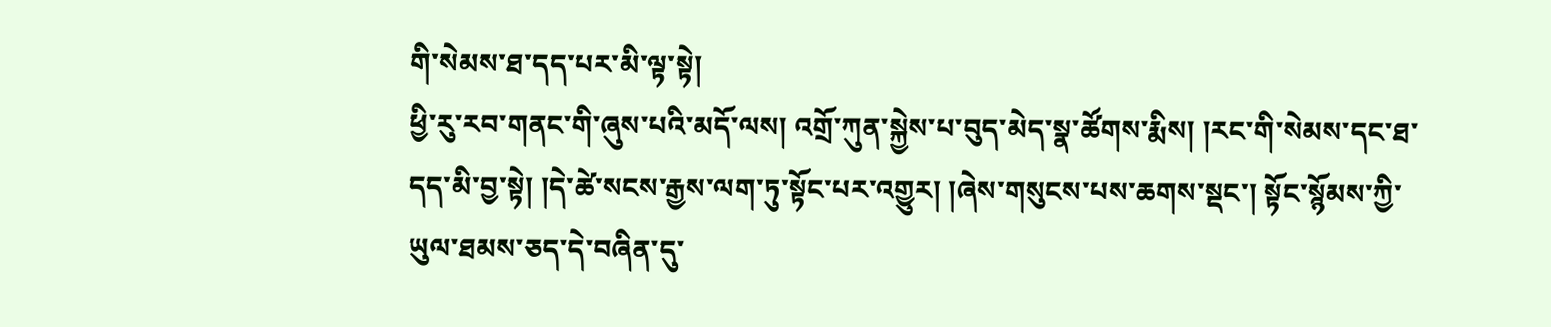གི་སེམས་ཐ་དད་པར་མི་ལྟ་སྟེ།
ཕྱི་རུ་རབ་གནང་གི་ཞུས་པའི་མདོ་ལས། འགྲོ་ཀུན་སྐྱེས་པ་བུད་མེད་སྣ་ཚོགས་རྨིས། །རང་གི་སེམས་དང་ཐ་དད་མི་བྱ་སྟེ། །དེ་ཚེ་སངས་རྒྱས་ལག་ཏུ་སྟོང་པར་འགྱུར། །ཞེས་གསུངས་པས་ཆགས་སྡང་། སྟོང་སྙོམས་ཀྱི་ཡུལ་ཐམས་ཅད་དེ་བཞིན་དུ་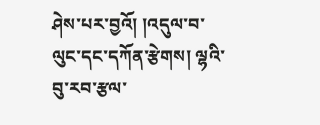ཤེས་པར་བྱའོ། །འདུལ་བ་ལུང་དང་དཀོན་རྩེགས། ལྷའི་བུ་རབ་རྩལ་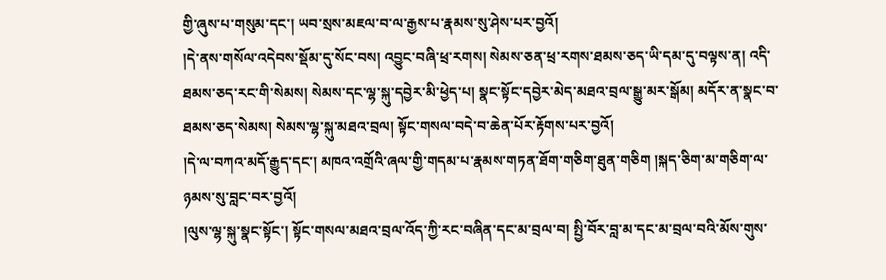གྱི་ཞུས་པ་གསུམ་དང་། ཡབ་སྲས་མཇལ་བ་ལ་རྒྱས་པ་རྣམས་སུ་ཤེས་པར་བྱའོ།
།དེ་ནས་གསོལ་འདེབས་སྡོམ་དུ་སོང་བས། འབྱུང་བཞི་ཕྲ་རགས། སེམས་ཅན་ཕྲ་རགས་ཐམས་ཅད་ཡི་དམ་དུ་བལྟས་ན། འདི་ཐམས་ཅད་རང་གི་སེམས། སེམས་དང་ལྷ་སྐུ་དབྱེར་མི་ཕྱེད་པ། སྣང་སྟོང་དབྱེར་མེད་མཐའ་བྲལ་སྒྱུ་མར་སྒོམ། མདོར་ན་སྣང་བ་ཐམས་ཅད་སེམས། སེམས་ལྷ་སྐུ་མཐའ་བྲལ། སྟོང་གསལ་བདེ་བ་ཆེན་པོར་རྟོགས་པར་བྱའོ།
།དེ་ལ་བཀའ་མདོ་རྒྱུད་དང་། མཁའ་འགྲོའི་ཞལ་གྱི་གདམ་པ་རྣམས་གཏན་ཐོག་གཅིག་ཐུན་གཅིག །སྐད་ཅིག་མ་གཅིག་ལ་ཉམས་སུ་བླང་བར་བྱའོ།
།ལུས་ལྷ་སྐུ་སྣང་སྟོང་། སྟོང་གསལ་མཐའ་བྲལ་འོད་ཀྱི་རང་བཞིན་དང་མ་བྲལ་བ། སྤྱི་བོར་བླ་མ་དང་མ་བྲལ་བའི་མོས་གུས་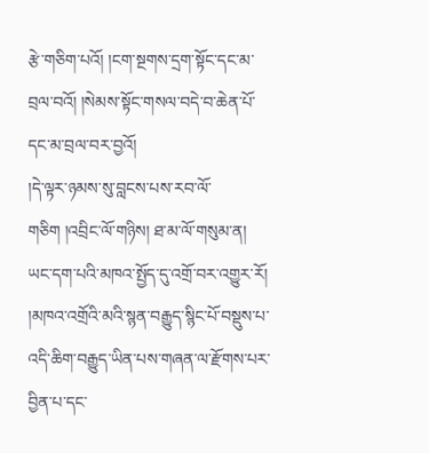རྩེ་གཅིག་པའོ། །ངག་སྔགས་དྲག་སྟོང་དང་མ་བྲལ་བའོ། །སེམས་སྟོང་གསལ་བདེ་བ་ཆེན་པོ་དང་མ་བྲལ་བར་བྱའོ།
།དེ་ལྟར་ཉམས་སུ་བླངས་པས་རབ་ལོ་གཅིག །འབྲིང་ལོ་གཉིས། ཐ་མ་ལོ་གསུམ་ན། ཡང་དག་པའི་མཁའ་སྤྱོད་དུ་འགྲོ་བར་འགྱུར་རོ།
།མཁའ་འགྲོའི་མའི་སྙན་བརྒྱུད་སྙིང་པོ་བསྡུས་པ་འདི་ཆིག་བརྒྱུད་ཡིན་པས་གཞན་ལ་རྫོགས་པར་བྱིན་པ་དང་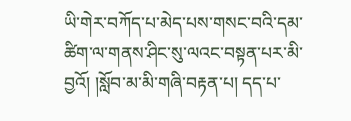ཡི་གེར་བཀོད་པ་མེད་པས་གསང་བའི་དམ་ཚིག་ལ་གནས་ཤིང་སུ་ལའང་བསྟན་པར་མི་བྱའོ། །སློབ་མ་མི་གཞི་བརྟན་པ། དད་པ་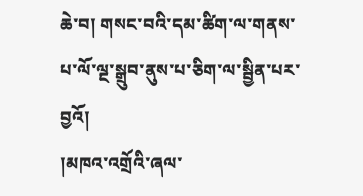ཆེ་བ། གསང་བའི་དམ་ཚིག་ལ་གནས་པ་ལོ་ལྔ་སྒྲུབ་ནུས་པ་ཅིག་ལ་སྦྱིན་པར་བྱའོ།
།མཁའ་འགྲོའི་ཞལ་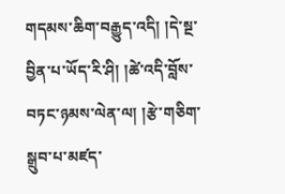གདམས་ཆིག་བརྒྱུད་འདི། །དེ་སྔ་བྱིན་པ་ཡོད་རི་ཤི། །ཚེ་འདི་བློས་བཏང་ཉམས་ལེན་ལ། །རྩེ་གཅིག་སྒྲུབ་པ་མཛད་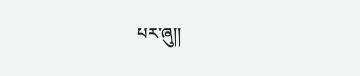པར་ཞུ།།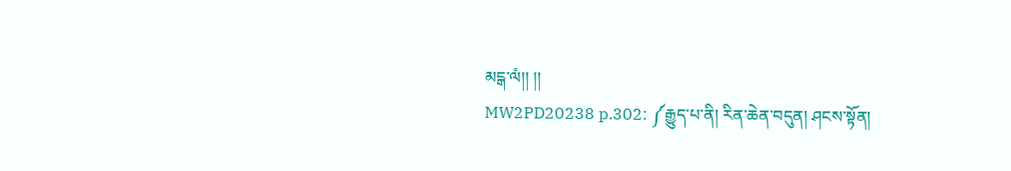མངྒ་ལཾ།། །།
MW2PD20238 p.302: ༼རྒྱུད་པ་ནི། རིན་ཆེན་བདུན། ཤངས་སྟོན།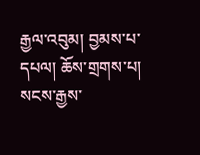རྒྱལ་འབུམ། བྱམས་པ་དཔལ། ཆོས་གྲགས་པ། སངས་རྒྱས་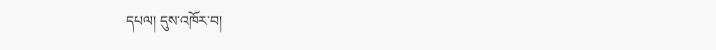དཔལ། དུས་འཁོར་བ།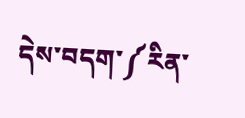དེས་བདག་༼རིན་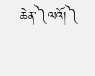ཆེན་༽ལའོ།༽